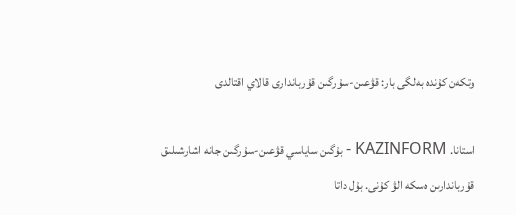وتكەن كۇندە بەلگى بار: قۋعىن-سۇرگىن قۇرباندارى قالاي اقتالدى

استانا. KAZINFORM - بۇگىن ساياسي قۋعىن-سۇرگىن جانە اشارشىلىق قۇرباندارىن ەسكە الۋ كۇنى. بۇل داتا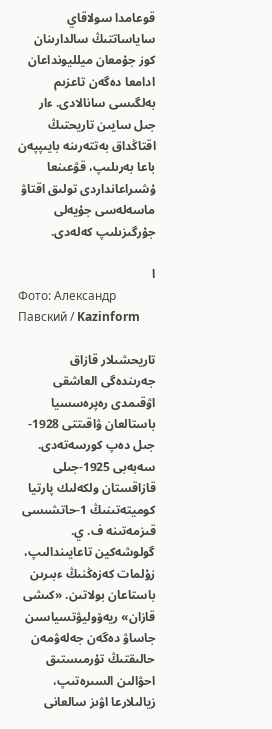قوعامدا سولاقاي ساياساتتىڭ سالدارىنان كوز جۇمعان ميلليونداعان ادامعا دەگەن تاعزىم بەلگىسى سانالادى. ءار جىل سايىن تاريحتىڭ اقتاڭداق بەتتەرىنە بايىپپەن باعا بەرىلىپ، قۋعىنعا ۇشىراعانداردى تولىق اقتاۋ ماسەلەسى جۇيەلى جۇرگىزىلىپ كەلەدى.

ا
Фото: Александр Павский / Kazinform

تاريحشىلار قازاق جەرىندەگى العاشقى اۋقىمدى رەپرەسسيا باستالعان ۋاقىتتى 1928-جىل دەپ كورسەتەدى. سەبەبى 1925-جىلى قازاقستان ولكەلىك پارتيا كوميتەتىنىڭ 1-حاتشىسى قىزمەتىنە ف. ي. گولوشەكين تاعايىندالىپ، زۇلمات كەزەڭنىڭ ءبىرىن باستاعان بولاتىن. «كىشى قازان» ريەۆوليۋتسياسىن جاساۋ دەگەن جەلەۋمەن حالىقتىڭ تۇرمىستىق احۋالىن السىرەتىپ، زيالىلارعا اۋىز سالعانى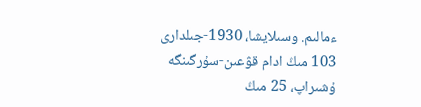ءمالىم. وسىلايشا، 1930-جىلدارى 103 مىڭ ادام قۋعىن-سۇرگىنگە ۇشىراپ، 25 مىڭ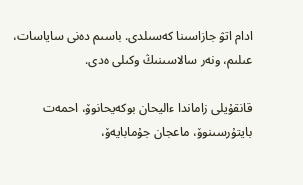ادام اتۋ جازاسىنا كەسىلدى. باسىم دەنى ساياسات، عىلىم، ونەر سالاسىنىڭ وكىلى ەدى.

قانقۇيلى زاماندا ءاليحان بوكەيحانوۆ، احمەت بايتۇرسىنوۆ، ماعجان جۇمابايەۆ،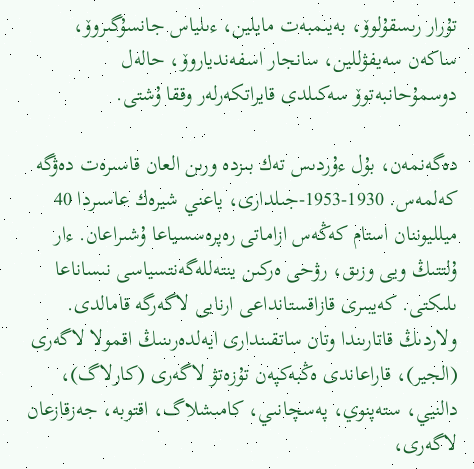تۇرار رىسقۇلوۆ، بەيىمبەت مايلين، ءىلياس جانسۇگىروۆ، ساكەن سەيفۋللين، سانجار اسفەندياروۆ، حالەل دوسمۇحانبەتوۆ سەكىلدى قايراتكەرلەر وققا ۇشتى.

دەگەنمەن، بۇل ءۇردىس تەك بىزدە ورىن العان قاسىرەت دەۋگە كەلمەس. 1930-1953-جىلدارى، ياعني شيرەك عاسىردا 40 ميلليوننان استام كەڭەس ازاماتى رەپرەسسياعا ۇشىراعان. ءار ۇلتتىڭ ويى وزىق، رۋحى ەركىن ينتەللەگەنتسياسى نىساناعا ىلىكتى. كەيبىرى قازاقستانداعى ارنايى لاگەرگە قامالدى. ولاردىڭ قاتارىندا وتان ساتقىندارى ايەلدەرىنىڭ اقمولا لاگەرى (الجير)، قاراعاندى ەڭبەكپەن تۇزەتۋ لاگەرى (كارلاگ)، دالنيي، ستەپنوي، پەسچانىي، كامىشلاگ، اقتوبە، جەزقازعان لاگەرى،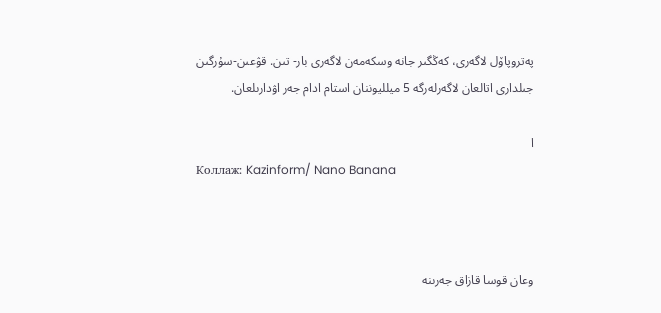پەتروپاۆل لاگەرى، كەڭگىر جانە وسكەمەن لاگەرى بار- تىن. قۋعىن-سۇرگىن جىلدارى اتالعان لاگەرلەرگە 5 ميلليوننان استام ادام جەر اۋدارىلعان.

ا
Коллаж: Kazinform/ Nano Banana



وعان قوسا قازاق جەرىنە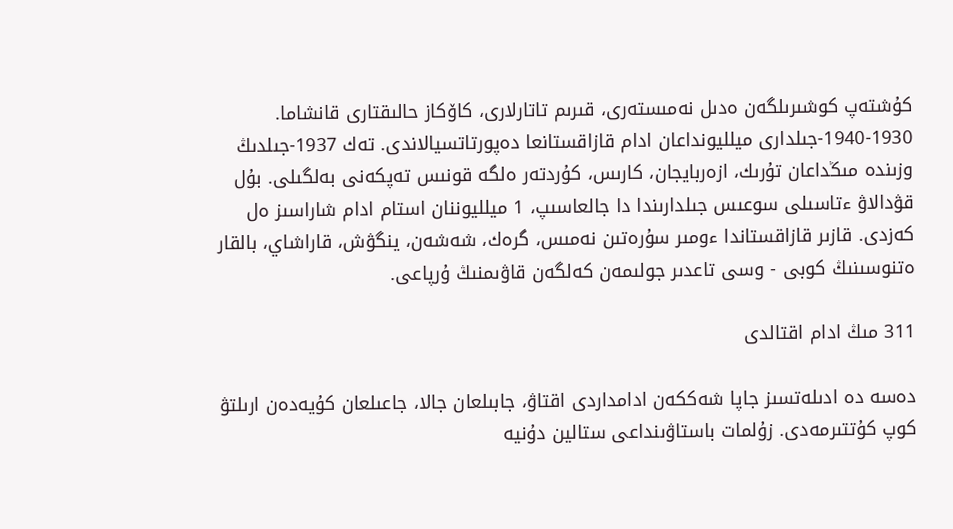كۇشتەپ كوشىرىلگەن ەدىل نەمىستەرى، قىرىم تاتارلارى، كاۆكاز حالىقتارى قانشاما. 1930-1940-جىلدارى ميلليونداعان ادام قازاقستانعا دەپورتاتسيالاندى. تەك 1937-جىلدىڭ وزىندە مىڭداعان تۇرىك، ازەربايجان، كارىس، كۇردتەر ەلگە قونىس تەپكەنى بەلگىلى. بۇل قۋدالاۋ ءتاسىلى سوعىس جىلدارىندا دا جالعاسىپ، 1 ميلليوننان استام ادام شاراسىز ەل كەزدى. قازىر قازاقستاندا ءومىر سۇرەتىن نەمىس، گرەك، شەشەن، ينگۋش، قاراشاي، بالقار ەتنوسىنىڭ كوبى - وسى تاعدىر جولىمەن كەلگەن قاۋىمنىڭ ۇرپاعى.

311 مىڭ ادام اقتالدى

دەسە دە ادىلەتسىز جاپا شەككەن ادامداردى اقتاۋ، جابىلعان جالا، جاعىلعان كۇيەدەن ارىلتۋ كوپ كۇتتىرمەدى. زۇلمات باستاۋىنداعى ستالين دۇنيە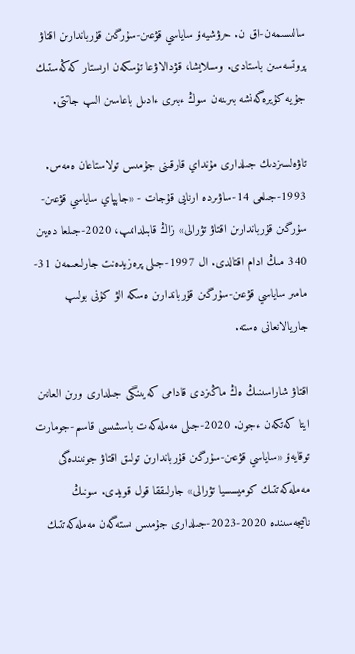سالىسىمەن-اق ن. حرۋشيەۆ ساياسي قۋعىن-سۇرگىن قۇرباندارىن اقتاۋ پروتسەسىن باستادى. وسىلايشا، قۋدالاۋعا تۇسكەن ارىستار كەڭەستىك جۇيە كۇيرەگەنشە بىرىنەن سوڭ ءبىرى ءادىل باعاسىن الىپ جاتتى.

تاۋەلسىزدىك جىلدارى مۇنداي قارقىنى جۇمىس تولاستاعان ەمەس. 1993-جىلعى 14-ساۋىردە ارنايى قۇجات - «جاپپاي ساياسي قۋعىن-سۇرگىن قۇرباندارىن اقتاۋ تۋرالى» زاڭ قابىلدانىپ، 2020-جىلعا دەيىن 340 مىڭ ادام اقتالدى. ال 1997-جىلى پرەزيدەنت جارلىعىمەن 31-مامىر ساياسي قۋعىن-سۇرگىن قۇرباندارىن ەسكە الۋ كۇنى بولىپ جاريالانعانى ەستە.

اقتاۋ شاراسىنىڭ ەڭ ماڭىزدى قادامى كەيىنگى جىلدارى ورىن العانىن ايتا كەتكەن ءجون. 2020-جىلى مەملەكەت باسشىسى قاسىم-جومارت توقايەۆ «ساياسي قۋعىن-سۇرگىن قۇرباندارىن تولىق اقتاۋ جونىندەگى مەملەكەتتىك كوميسسيا تۋرالى» جارلىققا قول قويدى. سونىڭ ناتيجەسىندە 2020-2023-جىلدارى جۇمىس ىستەگەن مەملەكەتتىك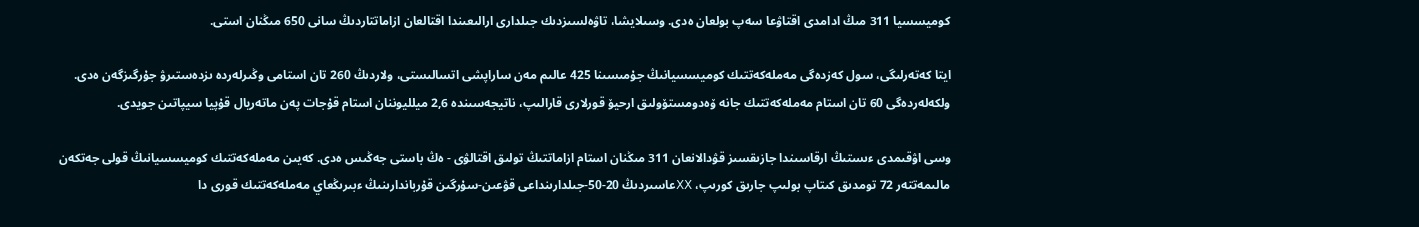كوميسسيا 311 مىڭ ادامدى اقتاۋعا سەپ بولعان ەدى. وسىلايشا، تاۋەلسىزدىك جىلدارى ارالىعىندا اقتالعان ازاماتتاردىڭ سانى 650 مىڭنان استى.

ايتا كەتەرلىگى، سول كەزدەگى مەملەكەتتىك كوميسسيانىڭ جۇمىسىنا 425 عالىم مەن ساراپشى اتسالىستى، ولاردىڭ 260 تان استامى وڭىرلەردە ىزدەستىرۋ جۇرگىزگەن ەدى. ولكەلەردەگى 60 تان استام مەملەكەتتىك جانە ۆەدومستۆولىق ارحيۆ قورلارى قارالىپ، ناتيجەسىندە 2,6 ميلليوننان استام قۇجات پەن ماتەريال قۇپيا سيپاتىن جويدى.

وسى اۋقىمدى ءىستىڭ ارقاسىندا جازىقسىز قۋدالانعان 311 مىڭنان استام ازاماتتىڭ تولىق اقتالۋى - ەڭ باستى جەڭىس ەدى. كەيىن مەملەكەتتىك كوميسسيانىڭ قولى جەتكەن مالىمەتتەر 72 تومدىق كىتاپ بولىپ جارىق كورىپ، ⅩⅩعاسىردىڭ 20-50-جىلدارىنداعى قۋعىن-سۇرگىن قۇرباندارىنىڭ ءبىرىڭعاي مەملەكەتتىك قورى دا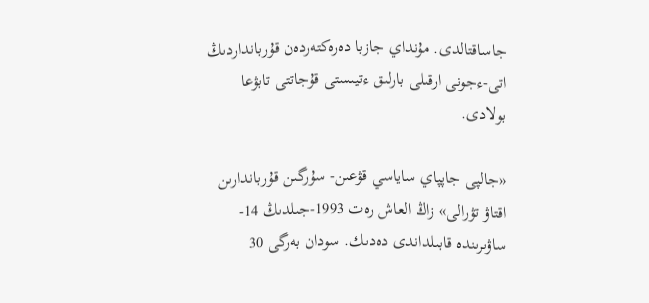جاساقتالدى. مۇنداي جازبا دەرەكتەردەن قۇربانداردىڭ اتى-ءجونى ارقىلى بارلىق ءتيىستى قۇجاتتى تابۋعا بولادى.

«جالپى جاپپاي ساياسي قۋعىن- سۇرگىن قۇرباندارىن اقتاۋ تۋرالى» زاڭ العاش رەت 1993-جىلدىڭ 14-ساۋىرىندە قابىلداندى دەدىك. سودان بەرگى 30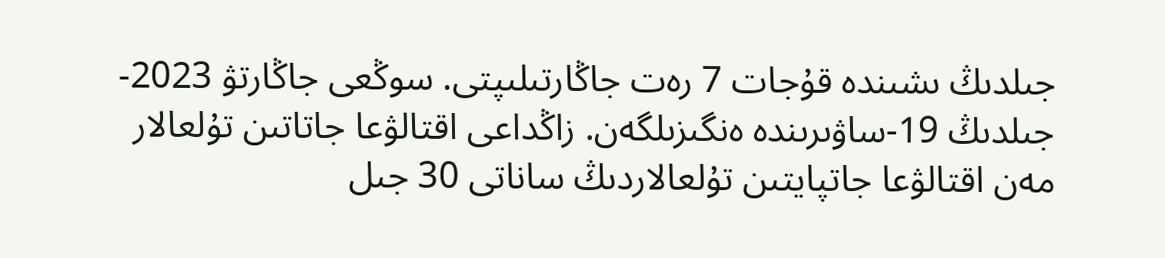جىلدىڭ ىشىندە قۇجات 7 رەت جاڭارتىلىپتى. سوڭعى جاڭارتۋ 2023-جىلدىڭ 19-ساۋىرىندە ەنگىزىلگەن. زاڭداعى اقتالۋعا جاتاتىن تۇلعالار مەن اقتالۋعا جاتپايتىن تۇلعالاردىڭ ساناتى 30 جىل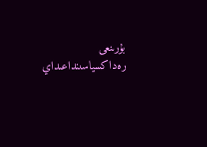بۇرىنعى رەداكسياسىنداعىداي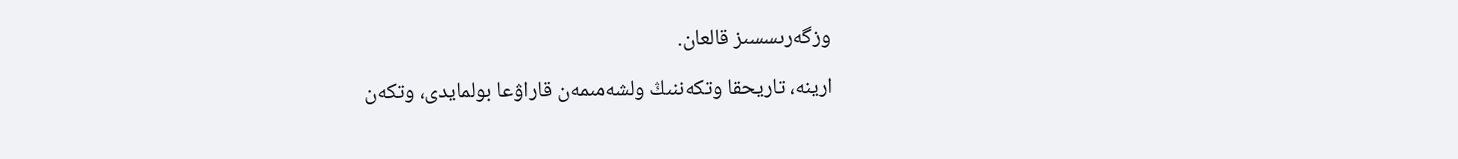وزگەرىسسىز قالعان.

ارينە، تاريحقا وتكەننىڭ ولشەمىمەن قاراۋعا بولمايدى، وتكەن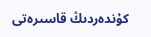كۇندەردىڭ قاسىرەتى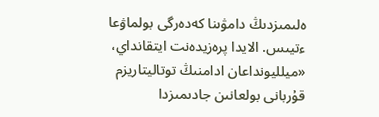ەلىمىزدىڭ دامۋىنا كەدەرگى بولماۋعا ءتيىس. الايدا پرەزيدەنت ايتقانداي، «ميلليونداعان ادامنىڭ توتاليتاريزم قۇربانى بولعانىن جادىمىزدا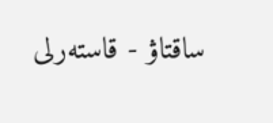ساقتاۋ - قاستەرلى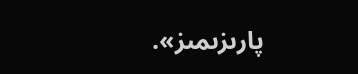پارىزىمىز».